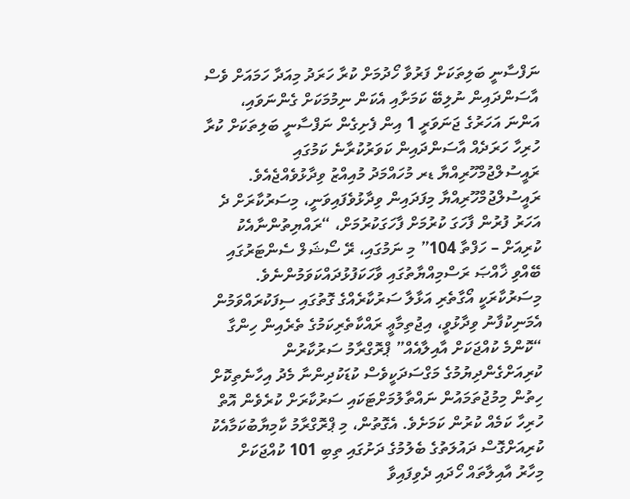ނަފްސާނީ ބަލިތަކަށް ފަރުވާ ހޯދުމަށް ކުރާ ހަރަދު މިއަދާ ހަމައަށް ވެސް އާސަންދައިން ނުލިބޭ ކަމަށާއި އެކަން ނިމުމަކަށް ގެންނަވައި، އަންނަ އަހަރުގެ ޖަނަވަރީ 1 އިން ފެށިގެން ނަފްސާނީ ބަލިތަކަށް ކުރާ ހުރިހާ ހަރަދެއް އާސަންދައިން ކަވަރުކުރާނެ ކަމުގައި ރައީސުލްޖުމްހޫރިއްޔާ ޑރ މުހައްމަދު މުއިއްޒު ވިދާޅުވެއްޖެއެވެ.
ރައީސުލްޖުމްހޫރިއްޔާ މިފަދައިން ވިދާޅުވެފައިވަނީ، މިސަރުކާރަށް ދެ އަހަރު ފުރުން ފާހަގަ ކުރުމަށް ފާހަގަކުރުމަށް، “ރައްޔިތުންނާއެކު ކުރިއަށް – ހަފްތާ 104” މި ނަމުގައި، ރޭ ސޯޝަލް ސެންޓަރުގައި ބޭއްވި ޚާއްޞަ ރަސްމިއްޔާތުގައި ވާހަކަފުޅުދައްކަވަމުންނެވެ.
މިސަރުކާރަކީ އޯގާތެރި އަޅާލާ ސަރުކާރެއްގެ ގޮތުގައި ސިފަކުރައްވަމުން އެމަނިކުފާނު ވިދާޅުވީ، އިޖުތިމާޢީ ރައްކާތެރިކަމުގެ ތެރެއިން ހިންގާ “ކޮންމެ ކުއްޖަކަށް އާއިލާއެއް” ޕްރޮގްރާމު ސަރުކާރުން ކުރިއަށްގެންދިޔުމުގެ މަގްސަދަކީވެސް ކުޑަކުދިންނާ މެދު އިހާނެތިކޮށް ހިތުން މިމުޖުތަމައުން ނައްތާލުމަށްޓަކައި ސަރުކާރަށް ކުރެވެން އޮތް ހުރިހާ ކަމެއް ކުރުން ކަމަށެވެ. އެގޮތުން، މި ޕްރޮގްރާމު ކާމިޔާބުކަމާއެކު ކުރިއަށްގޮސް ދައުލަތުގެ ބެލުމުގެ ދަށުގައި ތިބި 101 ކުއްޖަކަށް މިހާރު އާއިލާތައް ހޯދައި ދެވިފައިވާ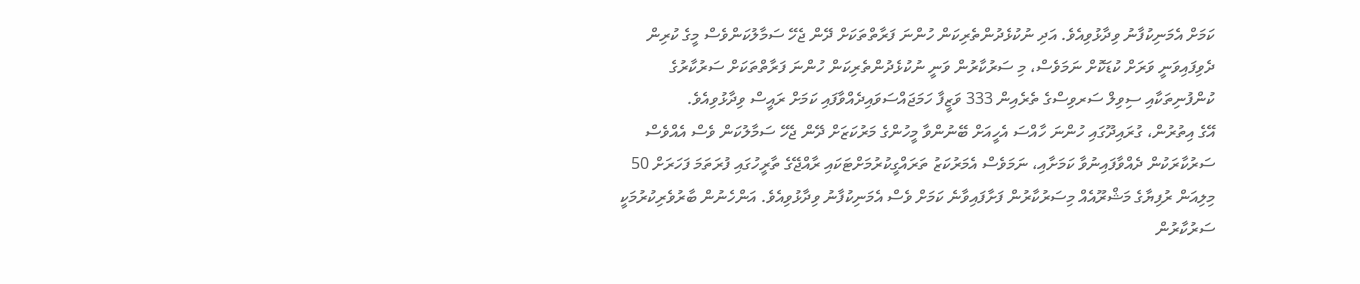ކަމަށް އެމަނިކުފާނު ވިދާޅުވިއެވެ. އަދި ނުކުޅެދުންތެރިކަން ހުންނަ ފަރާތްތަކަށް ދޭން ޖެހޭ ސަމާލުކަންވެސް މީގެ ކުރިން ދެވިފައިވަނީ ވަރަށް ކުޑަކޮށް ނަމަވެސް، މި ސަރުކާރުން ވަނީ ނުކުޅެދުންތެރިކަން ހުންނަ ފަރާތްތަކަށް ސަރުކާރުގެ ކުންފުނިތަކާއި ސިވިލް ސަރވިސްގެ ތެރެއިން 333 ވަޒީފާ ހަމަޖައްސަވައިދެއްވާފައި ކަމަށް ރައީސް ވިދާޅުވިއެވެ.
އޭގެ އިތުރުން، ގުރައިދޫގައި ހުންނަ ހާއްސަ އެހީއަށް ބޭނުންވާ މީހުންގެ މަރުކަޒަށް ދޭން ޖެހޭ ސަމާލުކަން ވެސް އެއްވެސް ސަރުކާރަކުން ދެއްވާފައިނުވާ ކަމަށާއި، ނަމަވެސް އެމަރުކަޒު ތަރައްގީކުރުމަށްޓަކައި ރާއްޖޭގެ ތާރީހުގައި ފުރަތަމަ ފަހަރަށް 50 މިލިއަން ރުފިޔާގެ މަޝްރޫއެއް މިސަރުކާރުން ފަށާފައިވާނެ ކަމަށް ވެސް އެމަނިކުފާނު ވިދާޅުވިއެވެ. އަންހެނުން ބާރުވެރިކުރުމަކީ ސަރުކާރުން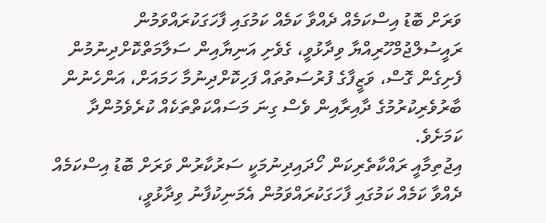ވަރަށް ބޮޑު އިސްކަމެއް ދެއްވާ ކަމެއް ކަމުގައި ފާހަގަކުރައްވަމުން ރައީސުލްޖުމްހޫރިއްޔާ ވިދާޅުވީ، ގެވެށި އަނިޔާއިން ސަލާމަތްކޮށްދިނުމުން ފެށިގެން ގޮސް، ވަޒީފާގެ ފުރުސަތުތައް ފަހިކޮށްދިނުމާ ހަމައަށް، އަންހެނުން ބާރުވެރިކުރުމުގެ ދާއިރާއިން ވެސް ގިނަ މަސައްކަތްތަކެއް ކުރެވެމުންދާ ކަމަށެވެ.
އިޖުތިމާއީ ރައްކާތެރިކަން ހޯދައިދިނުމަކީ ސަރުކާރުން ވަރަށް ބޮޑު އިސްކަމެއް ދެއްވާ ކަމެއް ކަމުގައި ފާހަގަކުރައްވަމުން އެމަނިކުފާނު ވިދާޅުވީ،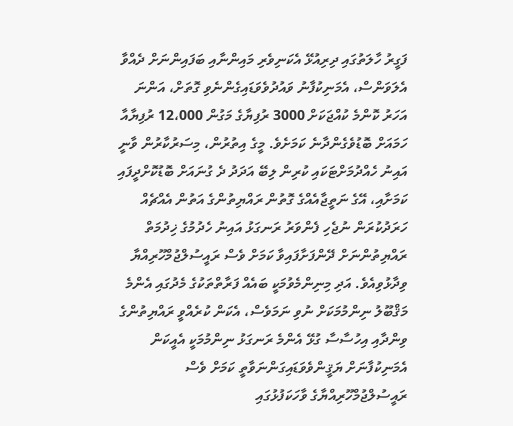ފަގީރު ހާލަތުގައި ދިރިއުޅޭ އެކަނިވެރި މައިންނާއި ބަފައިންނަށް ދެއްވާ އެލަވަންސް، އެމަނިކުފާނު ވައުދުވެވަޑައިގެންނެވި ގޮތަށް، އަންނަ އަހަރު ކޮންމެ ކުއްޖަކަށް 3000 ރުފިޔާގެ މަގުން 12،000 ރުފިޔާއާ ހަމައަށް ބޮޑުވެގެންދާނެ ކަމަށެވެ. މީގެ އިތުރުން، މިސަރުކާރުން ވާނީ އައިނު ހެއްދުމަށްޓަކައި ކުރިން ލިބޭ އަދަދު ދެ ގުނައަށް ބޮޑުކޮށްދީފައި ކަމަށާއި، އޭގެ ނަތީޖާއެއްގެ ގޮތުން ރައްޔިތުންގެ އަތުން އެއްޗެއް ހަރަދުކުރަން ނުޖެހި ފެންވަރު ރަނގަޅު އައިނު ހެދުމުގެ ޚިދުމަތް ރައްޔިތުންނަށް ދޭންފަށާފައިވާ ކަމަށް ވެސް ރައީސުލްޖުމްހޫރިއްޔާ ވިދާޅުވިއެވެ. އަދި މިނިންމެވުމަކީ ބައެއް ފަރާތްތަކުގެ މެދުގައި އެންމެ މަޤްބޫލު ނިންމުމަކަށް ނުވި ނަމަވެސް، އެކަން ކުރެއްވީ ރައްޔިތުންގެ ވިންދާއި އިހުސާސާ ގުޅޭ އެންމެ ރަނގަޅު ނިންމުމަކީ އެއީކަން އެމަނިކުފާނަށް ޔަޤީންވެވަޑައިގަންނަވާތީ ކަމަށް ވެސް ރައީސުލްޖުމްހޫރިއްޔާގެ ވާހަކަފުޅުގައި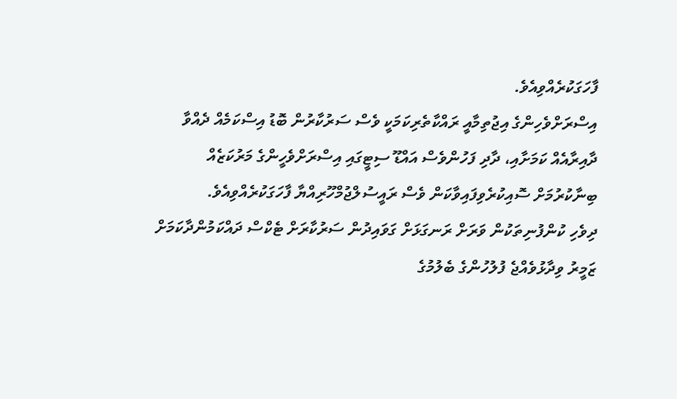ފާހަގަކުރެއްވިއެވެ.
އިސްރަށްވެހިންގެ އިޖުތިމާއީ ރައްކާތެރިކަމަކީ ވެސް ސަރުކާރުން ބޮޑު އިސްކަމެއް ދެއްވާ ދާއިރާއެއް ކަމަށާއި، ދާދި ފަހުންވެސް އައްޑޫ ސިޓީގައި އިސްރަށްވެހީންގެ މަރުކަޒެއް ބިނާކުރުމަށް ސޮއިކުރެވިފައިވާކަން ވެސް ރައީސުލްޖުމްހޫރިއްޔާ ފާހަގަކުރެއްވިއެވެ.
ދިވެހި ކުންފުނިތަކުން ވަރަށް ރަނގަޅަށް ގަވައިދުން ސަރުކާރަށް ޓެކްސް ދައްކަމުންދާކަމަށް ޒަމީރު ވިދާޅުވެއްޖެ ފުލުހުންގެ ބެލުމުގެ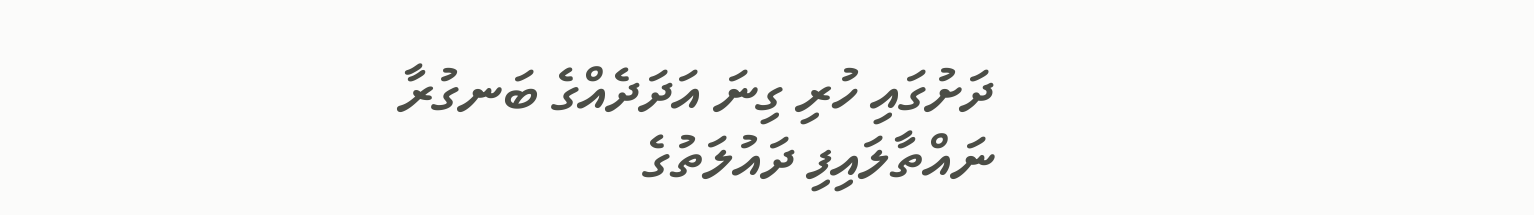ދަށުގައި ހުރި ގިނަ އަދަދެއްގެ ބަނގުރާ ނައްތާލައިފި ދައުލަތުގެ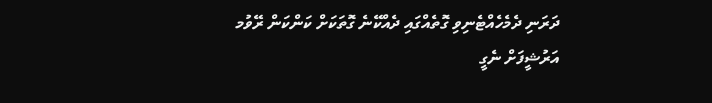ދަރަނި ދެމެހެއްޓެނިވި ގޮތެއްގައި ދެއްކޭނެ ގޮތަކަށް ކަންކަން ރޭވުމ
އަރުޝީފަށް ނެގީ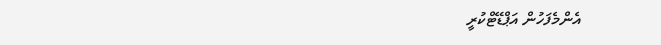އެންމެފަހުން އަޕްޑޭޓްކުރީ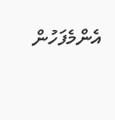އެންމެފަހުން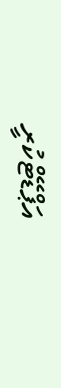އަޕްޑޭޓްކުރީ